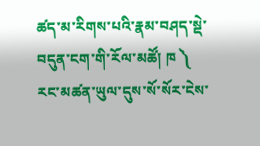ཚད་མ་རིགས་པའི་རྣམ་བཤད་སྡེ་བདུན་ངག་གི་རོལ་མཚོ། ཁ ༽
རང་མཚན་ཡུལ་དུས་སོ་སོར་ངེས་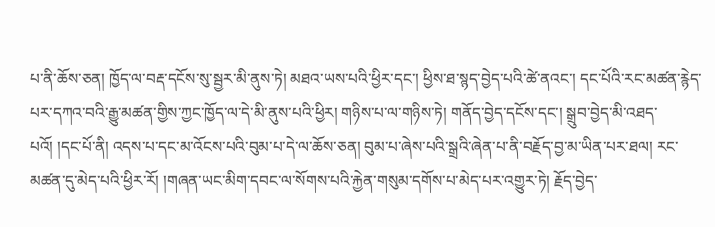པ་ནི་ཆོས་ཅན། ཁྱོད་ལ་བརྡ་དངོས་སུ་སྦྱར་མི་ནུས་ཏེ། མཐའ་ཡས་པའི་ཕྱིར་དང་། ཕྱིས་ཐ་སྙད་བྱེད་པའི་ཚེ་ནའང་། དང་པོའི་རང་མཚན་རྙེད་པར་དཀའ་བའི་རྒྱུ་མཚན་གྱིས་ཀྱང་ཁྱོད་ལ་དེ་མི་ནུས་པའི་ཕྱིར། གཉིས་པ་ལ་གཉིས་ཏེ། གནོད་བྱེད་དངོས་དང་། སྒྲུབ་བྱེད་མི་འཐད་པའོ། །དང་པོ་ནི། འདས་པ་དང་མ་འོངས་པའི་བུམ་པ་དེ་ལ་ཆོས་ཅན། བུམ་པ་ཞེས་པའི་སྒྲའི་ཞེན་པ་ནི་བརྗོད་བྱ་མ་ཡིན་པར་ཐལ། རང་མཚན་དུ་མེད་པའི་ཕྱིར་རོ། །གཞན་ཡང་མིག་དབང་ལ་སོགས་པའི་རྐྱེན་གསུམ་དགོས་པ་མེད་པར་འགྱུར་ཏེ། རྗོད་བྱེད་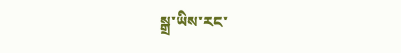སྒྲ་ཡིས་རང་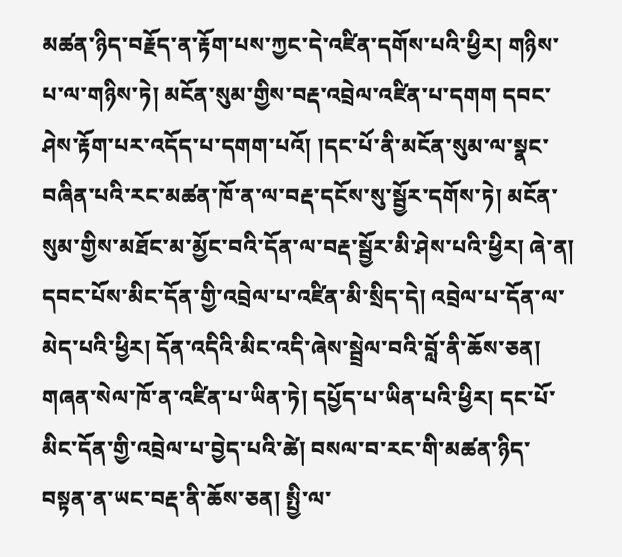མཚན་ཉིད་བརྗོད་ན་རྟོག་པས་ཀྱང་དེ་འཛིན་དགོས་པའི་ཕྱིར། གཉིས་པ་ལ་གཉིས་ཏེ། མངོན་སུམ་གྱིས་བརྡ་འབྲེལ་འཛིན་པ་དགག དབང་ཤེས་རྟོག་པར་འདོད་པ་དགག་པའོ། །དང་པོ་ནི་མངོན་སུམ་ལ་སྣང་བཞིན་པའི་རང་མཚན་ཁོ་ན་ལ་བརྡ་དངོས་སུ་སྦྱོར་དགོས་ཏེ། མངོན་སུམ་གྱིས་མཐོང་མ་མྱོང་བའི་དོན་ལ་བརྡ་སྦྱོར་མི་ཤེས་པའི་ཕྱིར། ཞེ་ན། དབང་པོས་མིང་དོན་གྱི་འབྲེལ་པ་འཛིན་མི་སྲིད་དེ། འབྲེལ་པ་དོན་ལ་མེད་པའི་ཕྱིར། དོན་འདིའི་མིང་འདི་ཞེས་སྦྲེལ་བའི་བློ་ནི་ཆོས་ཅན། གཞན་སེལ་ཁོ་ན་འཛིན་པ་ཡིན་ཏེ། དཔྱོད་པ་ཡིན་པའི་ཕྱིར། དང་པོ་མིང་དོན་གྱི་འབྲེལ་པ་བྱེད་པའི་ཚེ། བསལ་བ་རང་གི་མཚན་ཉིད་བསྟན་ན་ཡང་བརྡ་ནི་ཆོས་ཅན། སྤྱི་ལ་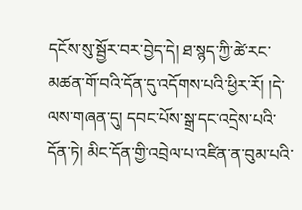དངོས་སུ་སྦྱོར་བར་བྱེད་དེ། ཐ་སྙད་ཀྱི་ཚེ་རང་མཚན་གོ་བའི་དོན་དུ་འདོགས་པའི་ཕྱིར་རོ། །དེ་ལས་གཞན་དུ། དབང་པོས་སྒྲ་དང་འདྲེས་པའི་དོན་ཏེ། མིང་དོན་གྱི་འབྲེལ་པ་འཛིན་ན་བུམ་པའི་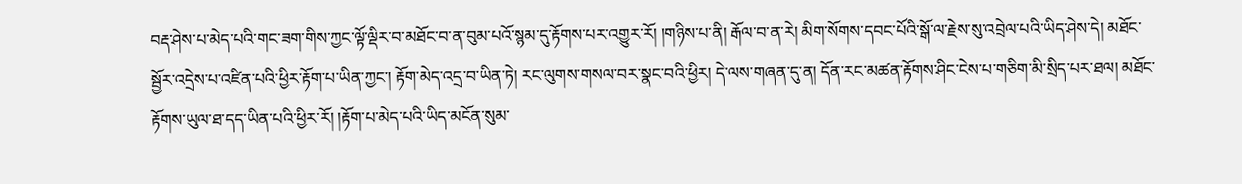བརྡ་ཤེས་པ་མེད་པའི་གང་ཟག་གིས་ཀྱང་ལྟོ་ལྡིར་བ་མཐོང་བ་ན་བུམ་པའོ་སྙམ་དུ་རྟོགས་པར་འགྱུར་རོ། །གཉིས་པ་ནི། རྒོལ་བ་ན་རེ། མིག་སོགས་དབང་པོའི་སྒོ་ལ་རྗེས་སུ་འབྲེལ་པའི་ཡིད་ཤེས་དེ། མཐོང་སྦྱོར་འདྲེས་པ་འཛིན་པའི་ཕྱིར་རྟོག་པ་ཡིན་ཀྱང་། རྟོག་མེད་འདྲ་བ་ཡིན་ཏེ། རང་ལུགས་གསལ་བར་སྣང་བའི་ཕྱིར། དེ་ལས་གཞན་དུ་ན། དོན་རང་མཚན་རྟོགས་ཤིང་ངེས་པ་གཅིག་མི་སྲིད་པར་ཐལ། མཐོང་རྟོགས་ཡུལ་ཐ་དད་ཡིན་པའི་ཕྱིར་རོ། །རྟོག་པ་མེད་པའི་ཡིད་མངོན་སུམ་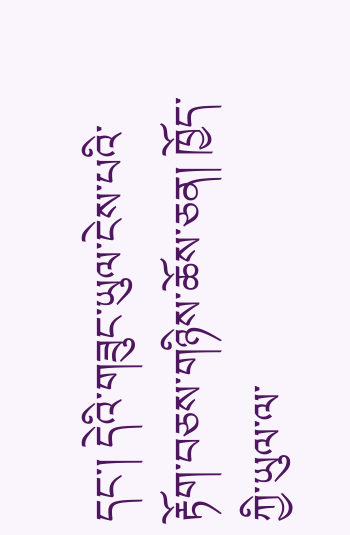དང་། དེའི་གཟུང་ཡུལ་ངེས་པའི་རྟོག་བཅས་གཉིས་ཆོས་ཅན། ཁྱོད་ཀྱི་ཡུལ་ལ་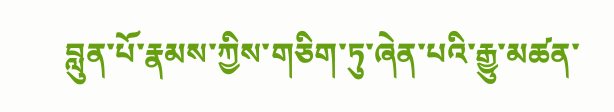བླུན་པོ་རྣམས་ཀྱིས་གཅིག་ཏུ་ཞེན་པའི་རྒྱུ་མཚན་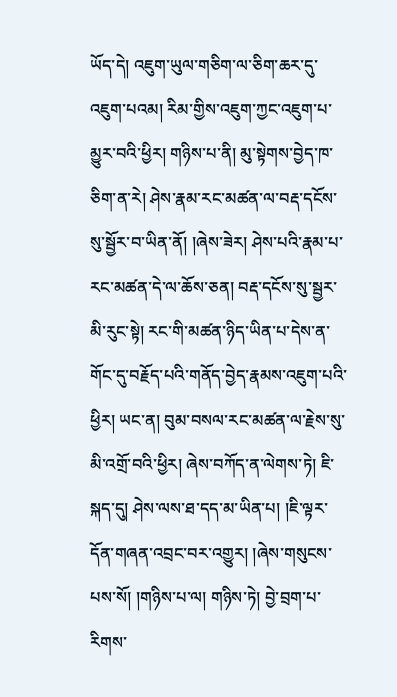ཡོད་དེ། འཇུག་ཡུལ་གཅིག་ལ་ཅིག་ཆར་དུ་འཇུག་པའམ། རིམ་གྱིས་འཇུག་ཀྱང་འཇུག་པ་མྱུར་བའི་ཕྱིར། གཉིས་པ་ནི། མུ་སྟེགས་བྱེད་ཁ་ཅིག་ན་རེ། ཤེས་རྣམ་རང་མཚན་ལ་བརྡ་དངོས་སུ་སྦྱོར་བ་ཡིན་ནོ། །ཞེས་ཟེར། ཤེས་པའི་རྣམ་པ་རང་མཚན་དེ་ལ་ཆོས་ཅན། བརྡ་དངོས་སུ་སྦྱར་མི་རུང་སྟེ། རང་གི་མཚན་ཉིད་ཡིན་པ་དེས་ན་གོང་དུ་བརྗོད་པའི་གནོད་བྱེད་རྣམས་འཇུག་པའི་ཕྱིར། ཡང་ན། བུམ་བསལ་རང་མཚན་ལ་རྗེས་སུ་མི་འགྲོ་བའི་ཕྱིར། ཞེས་བཀོད་ན་ལེགས་ཏེ། ཇི་སྐད་དུ། ཤེས་ལས་ཐ་དད་མ་ཡིན་པ། །ཇི་ལྟར་དོན་གཞན་འབྲང་བར་འགྱུར། །ཞེས་གསུངས་པས་སོ། །གཉིས་པ་ལ། གཉིས་ཏེ། བྱེ་བྲག་པ་རིགས་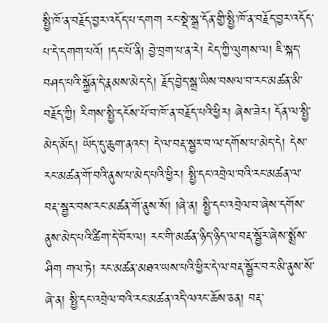སྤྱི་ཁོ་ན་བརྗོད་བྱར་འདོད་པ་དགག རང་སྡེ་སྒྲ་དོན་གྱི་སྤྱི་ཁོ་ན་བརྗོད་བྱར་འདོད་པ་དེ་དགག་པའོ། །དང་པོ་ནི། བྱེ་བྲག་པ་ན་རེ། ངེད་ཀྱི་ལུགས་ལ། ཇི་སྐད་བཤད་པའི་སྐྱོན་དེ་རྣམས་མེད་དེ། རྗོད་བྱེད་སྒྲ་ཡིས་བསལ་བ་རང་མཚན་མི་བརྗོད་ཀྱི། རིགས་སྤྱི་དངོས་པོ་བ་ཁོ་ན་བརྗོད་པའི་ཕྱིར། ཞེས་ཟེར། དོན་ལ་སྤྱི་མེད་མོད། ཡོད་དུ་ཆུག་ནའང་། དེ་ལ་བརྡ་སྦྱར་བ་ལ་དགོས་པ་མེད་དེ། དེས་རང་མཚན་གོ་བའི་ནུས་པ་མེད་པའི་ཕྱིར། སྤྱི་དང་འབྲེལ་བའི་རང་མཚན་ལ་བརྡ་སྦྱར་བས་རང་མཚན་གོ་ནུས་སོ། །ཞེ་ན། སྤྱི་དང་འབྲེལ་བ་ཞེས་དགོས་ནུས་མེད་པའི་ཚིག་དེ་བོར་ལ། རང་གི་མཚན་ཉིད་ཉིད་ལ་བརྡ་སྦྱོར་ཞེས་སྨྲོས་ཤིག གལ་ཏེ། རང་མཚན་མཐའ་ཡས་པའི་ཕྱིར་དེ་ལ་བརྡ་སྦྱོར་བར་མི་ནུས་སོ་ཞེ་ན། སྤྱི་དང་འབྲེལ་བའི་རང་མཚན་འདི་ལའང་ཆོས་ཅན། བརྡ་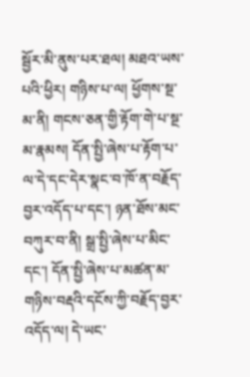སྦྱོར་མི་ནུས་པར་ཐལ། མཐའ་ཡས་པའི་ཕྱིར། གཉིས་པ་ལ། ཕྱོགས་སྔ་མ་ནི། གངས་ཅན་གྱི་རྟོག་གེ་པ་སྔ་མ་རྣམས། དོན་སྤྱི་ཞེས་པ་རྟོག་པ་ལ་དེ་དང་དེར་སྣང་བ་ཁོ་ན་བརྗོད་བྱར་འདོད་པ་དང་། ཉན་ཐོས་མང་བཀུར་བ་ནི། སྒྲ་སྤྱི་ཞེས་པ་མིང་དང་། དོན་སྤྱི་ཞེས་པ་མཚན་མ་གཉིས་བརྡའི་དངོས་ཀྱི་བརྗོད་བྱར་འདོད་ལ། དེ་ཡང་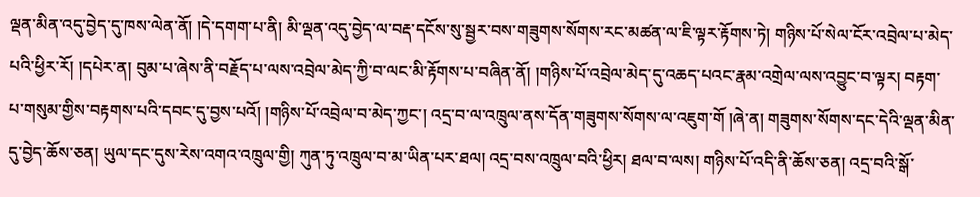ལྡན་མིན་འདུ་བྱེད་དུ་ཁས་ལེན་ནོ། །དེ་དགག་པ་ནི། མི་ལྡན་འདུ་བྱེད་ལ་བརྡ་དངོས་སུ་སྦྱར་བས་གཟུགས་སོགས་རང་མཚན་ལ་ཇི་ལྟར་རྟོགས་ཏེ། གཉིས་པོ་སེལ་ངོར་འབྲེལ་པ་མེད་པའི་ཕྱིར་རོ། །དཔེར་ན། བུམ་པ་ཞེས་ནི་བརྗོད་པ་ལས་འབྲེལ་མེད་ཀྱི་བ་ལང་མི་རྟོགས་པ་བཞིན་ནོ། །གཉིས་པོ་འབྲེལ་མེད་དུ་འཆད་པའང་རྣམ་འགྲེལ་ལས་འབྱུང་བ་ལྟར། བརྟག་པ་གསུམ་གྱིས་བརྟགས་པའི་དབང་དུ་བྱས་པའོ། །གཉིས་པོ་འབྲེལ་བ་མེད་ཀྱང་། འདྲ་བ་ལ་འཁྲུལ་ནས་དོན་གཟུགས་སོགས་ལ་འཇུག་གོ །ཞེ་ན། གཟུགས་སོགས་དང་དེའི་ལྡན་མིན་དུ་བྱེད་ཆོས་ཅན། ཡུལ་དང་དུས་རེས་འགའ་འཁྲུལ་གྱི། ཀུན་ཏུ་འཁྲུལ་བ་མ་ཡིན་པར་ཐལ། འདྲ་བས་འཁྲུལ་བའི་ཕྱིར། ཐལ་བ་ལས། གཉིས་པོ་འདི་ནི་ཆོས་ཅན། འདྲ་བའི་སྒོ་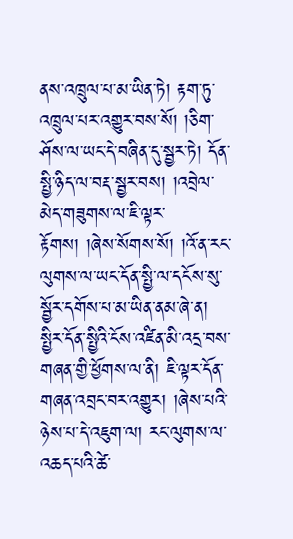ནས་འཁྲུལ་པ་མ་ཡིན་ཏེ། རྟག་ཏུ་འཁྲུལ་པར་འགྱུར་བས་སོ། །ཅིག་ཤོས་ལ་ཡང་དེ་བཞིན་དུ་སྦྱར་ཏེ། དོན་སྤྱི་ཉིད་ལ་བརྡ་སྦྱར་བས། །འབྲེལ་མེད་གཟུགས་ལ་ཇི་ལྟར་རྟོགས། །ཞེས་སོགས་སོ། །འོ་ན་རང་ལུགས་ལ་ཡང་དོན་སྤྱི་ལ་དངོས་སུ་སྦྱོར་དགོས་པ་མ་ཡིན་ནམ་ཞེ་ན། སྤྱིར་དོན་སྤྱིའི་ངོས་འཛིན་མི་འདྲ་བས་གཞན་གྱི་ཕྱོགས་ལ་ནི། ཇི་ལྟར་དོན་གཞན་འབྲང་བར་འགྱུར། །ཞེས་པའི་ཉེས་པ་དེ་འཇུག་ལ། རང་ལུགས་ལ་འཆད་པའི་ཚེ་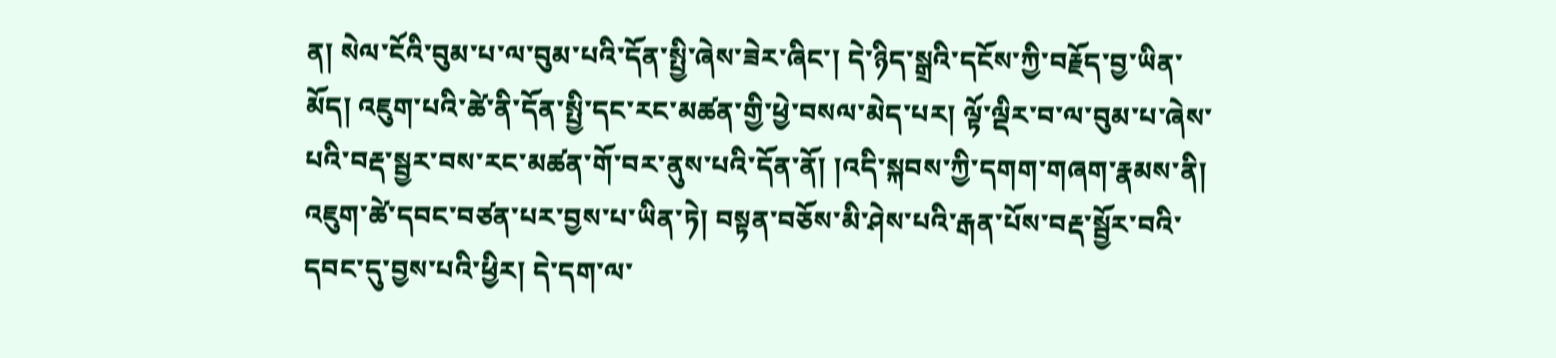ན། སེལ་ངོའི་བུམ་པ་ལ་བུམ་པའི་དོན་སྤྱི་ཞེས་ཟེར་ཞིང་། དེ་ཉིད་སྒྲའི་དངོས་ཀྱི་བརྗོད་བྱ་ཡིན་མོད། འཇུག་པའི་ཚེ་ནི་དོན་སྤྱི་དང་རང་མཚན་གྱི་ཕྱེ་བསལ་མེད་པར། ལྟོ་ལྡིར་བ་ལ་བུམ་པ་ཞེས་པའི་བརྡ་སྦྱར་བས་རང་མཚན་གོ་བར་ནུས་པའི་དོན་ནོ། །འདི་སྐབས་ཀྱི་དགག་གཞག་རྣམས་ནི། འཇུག་ཚེ་དབང་བཙན་པར་བྱས་པ་ཡིན་ཏེ། བསྟན་བཅོས་མི་ཤེས་པའི་རྒན་པོས་བརྡ་སྦྱོར་བའི་དབང་དུ་བྱས་པའི་ཕྱིར། དེ་དག་ལ་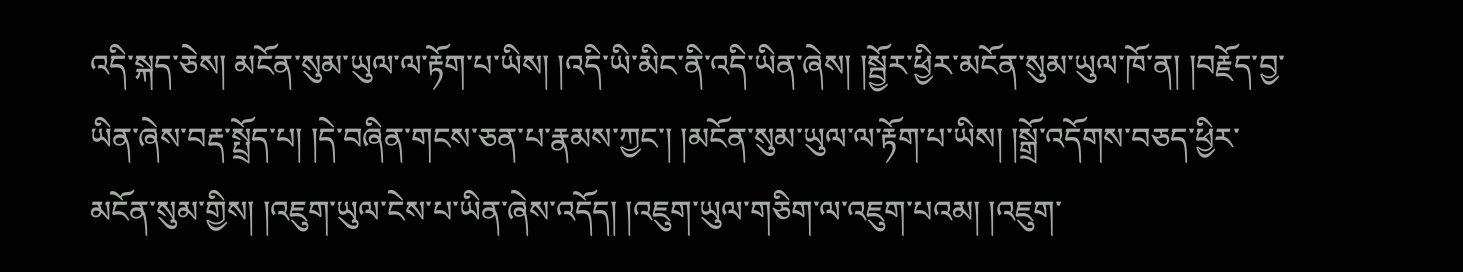འདི་སྐད་ཅེས། མངོན་སུམ་ཡུལ་ལ་རྟོག་པ་ཡིས། །འདི་ཡི་མིང་ནི་འདི་ཡིན་ཞེས། །སྦྱོར་ཕྱིར་མངོན་སུམ་ཡུལ་ཁོ་ན། །བརྗོད་བྱ་ཡིན་ཞེས་བརྡ་སྤྲོད་པ། །དེ་བཞིན་གངས་ཅན་པ་རྣམས་ཀྱང་། །མངོན་སུམ་ཡུལ་ལ་རྟོག་པ་ཡིས། །སྒྲོ་འདོགས་བཅད་ཕྱིར་མངོན་སུམ་གྱིས། །འཇུག་ཡུལ་ངེས་པ་ཡིན་ཞེས་འདོད། །འཇུག་ཡུལ་གཅིག་ལ་འཇུག་པའམ། །འཇུག་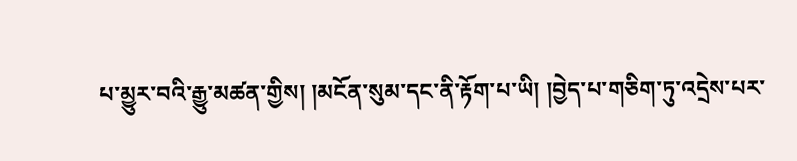པ་མྱུར་བའི་རྒྱུ་མཚན་གྱིས། །མངོན་སུམ་དང་ནི་རྟོག་པ་ཡི། །བྱེད་པ་གཅིག་ཏུ་འདྲེས་པར་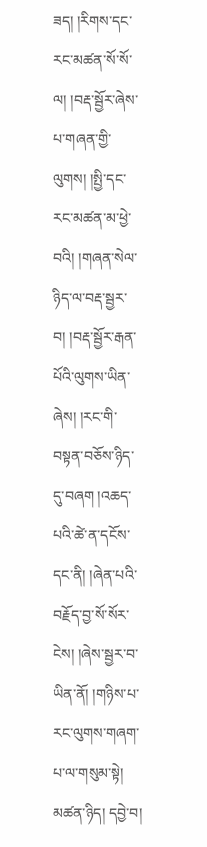ཟད། །རིགས་དང་རང་མཚན་སོ་སོ་ལ། །བརྡ་སྦྱོར་ཞེས་པ་གཞན་གྱི་ལུགས། །སྤྱི་དང་རང་མཚན་མ་ཕྱེ་བའི། །གཞན་སེལ་ཉིད་ལ་བརྡ་སྦྱར་བ། །བརྡ་སྦྱོར་རྒན་པོའི་ལུགས་ཡིན་ཞེས། །རང་གི་བསྟན་བཅོས་ཉིད་དུ་བཞག །འཆད་པའི་ཚེ་ན་དངོས་དང་ནི། །ཞེན་པའི་བརྗོད་བྱ་སོ་སོར་ངེས། །ཞེས་སྦྱར་བ་ཡིན་ནོ། །གཉིས་པ་རང་ལུགས་གཞག་པ་ལ་གསུམ་སྟེ། མཚན་ཉིད། དབྱེ་བ།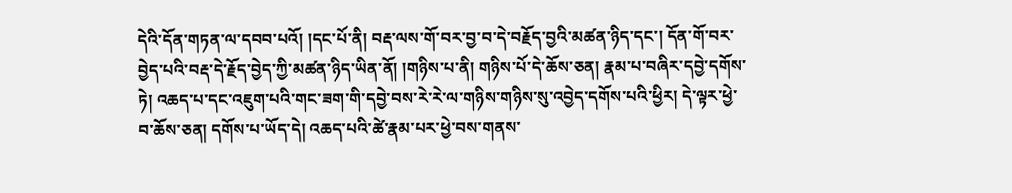དེའི་དོན་གཏན་ལ་དབབ་པའོ། །དང་པོ་ནི། བརྡ་ལས་གོ་བར་བྱ་བ་དེ་བརྗོད་བྱའི་མཚན་ཉིད་དང་། དོན་གོ་བར་བྱེད་པའི་བརྡ་དེ་རྗོད་བྱེད་ཀྱི་མཚན་ཉིད་ཡིན་ནོ། །གཉིས་པ་ནི། གཉིས་པོ་དེ་ཆོས་ཅན། རྣམ་པ་བཞིར་དབྱེ་དགོས་ཏེ། འཆད་པ་དང་འཇུག་པའི་གང་ཟག་གི་དབྱེ་བས་རེ་རེ་ལ་གཉིས་གཉིས་སུ་འབྱེད་དགོས་པའི་ཕྱིར། དེ་ལྟར་ཕྱེ་བ་ཆོས་ཅན། དགོས་པ་ཡོད་དེ། འཆད་པའི་ཚེ་རྣམ་པར་ཕྱེ་བས་གནས་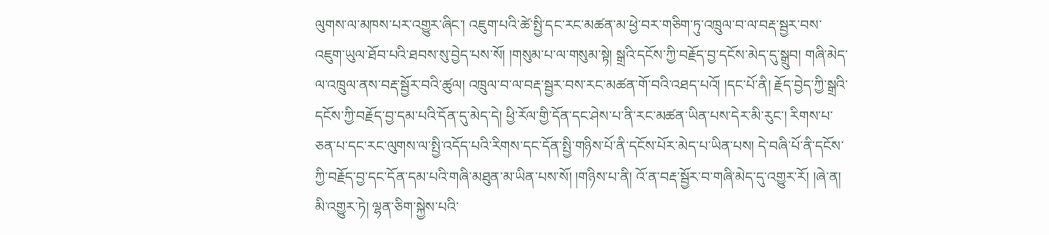ལུགས་ལ་མཁས་པར་འགྱུར་ཞིང་། འཇུག་པའི་ཚེ་སྤྱི་དང་རང་མཚན་མ་ཕྱེ་བར་གཅིག་ཏུ་འཁྲུལ་བ་ལ་བརྡ་སྦྱར་བས་འཇུག་ཡུལ་ཐོབ་པའི་ཐབས་སུ་བྱེད་པས་སོ། །གསུམ་པ་ལ་གསུམ་སྟེ། སྒྲའི་དངོས་ཀྱི་བརྗོད་བྱ་དངོས་མེད་དུ་སྒྲུབ། གཞི་མེད་ལ་འཁྲུལ་ནས་བརྡ་སྦྱོར་བའི་ཚུལ། འཁྲུལ་བ་ལ་བརྡ་སྦྱར་བས་རང་མཚན་གོ་བའི་འཐད་པའོ། །དང་པོ་ནི། རྗོད་བྱེད་ཀྱི་སྒྲའི་དངོས་ཀྱི་བརྗོད་བྱ་དམ་པའི་དོན་དུ་མེད་དེ། ཕྱི་རོལ་གྱི་དོན་དང་ཤེས་པ་ནི་རང་མཚན་ཡིན་པས་དེར་མི་རུང་། རིགས་པ་ཅན་པ་དང་རང་ལུགས་ལ་སྤྱི་འདོད་པའི་རིགས་དང་དོན་སྤྱི་གཉིས་པོ་ནི་དངོས་པོར་མེད་པ་ཡིན་པས། དེ་བཞི་པོ་ནི་དངོས་ཀྱི་བརྗོད་བྱ་དང་དོན་དམ་པའི་གཞི་མཐུན་མ་ཡིན་པས་སོ། །གཉིས་པ་ནི། འོ་ན་བརྡ་སྦྱོར་བ་གཞི་མེད་དུ་འགྱུར་རོ། །ཞེ་ན། མི་འགྱུར་ཏེ། ལྷན་ཅིག་སྐྱེས་པའི་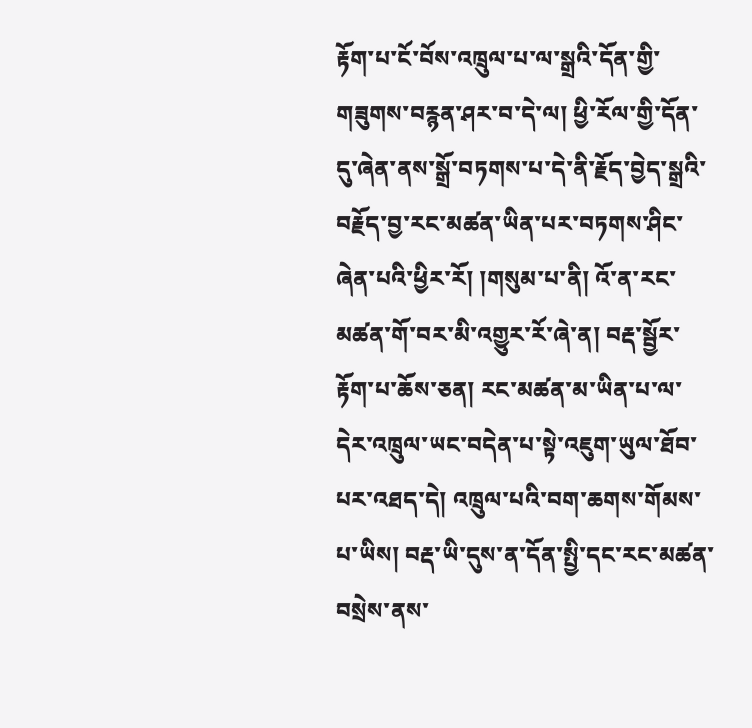རྟོག་པ་ངོ་བོས་འཁྲུལ་པ་ལ་སྒྲའི་དོན་གྱི་གཟུགས་བརྙན་ཤར་བ་དེ་ལ། ཕྱི་རོལ་གྱི་དོན་དུ་ཞེན་ནས་སྒྲོ་བཏགས་པ་དེ་ནི་རྗོད་བྱེད་སྒྲའི་བརྗོད་བྱ་རང་མཚན་ཡིན་པར་བཏགས་ཤིང་ཞེན་པའི་ཕྱིར་རོ། །གསུམ་པ་ནི། འོ་ན་རང་མཚན་གོ་བར་མི་འགྱུར་རོ་ཞེ་ན། བརྡ་སྦྱོར་རྟོག་པ་ཆོས་ཅན། རང་མཚན་མ་ཡིན་པ་ལ་དེར་འཁྲུལ་ཡང་བདེན་པ་སྟེ་འཇུག་ཡུལ་ཐོབ་པར་འཐད་དེ། འཁྲུལ་པའི་བག་ཆགས་གོམས་པ་ཡིས། བརྡ་ཡི་དུས་ན་དོན་སྤྱི་དང་རང་མཚན་བསྲེས་ནས་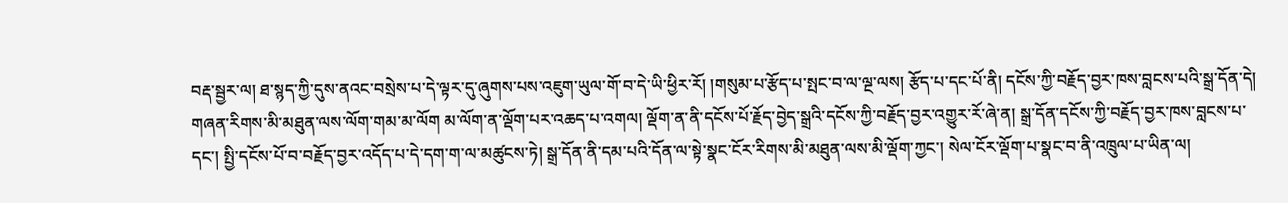བརྡ་སྦྱར་ལ། ཐ་སྙད་ཀྱི་དུས་ནའང་བསྲེས་པ་དེ་ལྟར་དུ་ཞུགས་པས་འཇུག་ཡུལ་གོ་བ་དེ་ཡི་ཕྱིར་རོ། །གསུམ་པ་རྩོད་པ་སྤང་བ་ལ་ལྔ་ལས། རྩོད་པ་དང་པོ་ནི། དངོས་ཀྱི་བརྗོད་བྱར་ཁས་བླངས་པའི་སྒྲ་དོན་དེ། གཞན་རིགས་མི་མཐུན་ལས་ལོག་གམ་མ་ལོག མ་ལོག་ན་ལྡོག་པར་འཆད་པ་འགལ། ལྡོག་ན་ནི་དངོས་པོ་རྗོད་བྱེད་སྒྲའི་དངོས་ཀྱི་བརྗོད་བྱར་འགྱུར་རོ་ཞེ་ན། སྒྲ་དོན་དངོས་ཀྱི་བརྗོད་བྱར་ཁས་བླངས་པ་དང་། སྤྱི་དངོས་པོ་བ་བརྗོད་བྱར་འདོད་པ་དེ་དག་ག་ལ་མཚུངས་ཏེ། སྒྲ་དོན་ནི་དམ་པའི་དོན་ལ་སྟེ་སྣང་ངོར་རིགས་མི་མཐུན་ལས་མི་ལྡོག་ཀྱང་། སེལ་ངོར་ལྡོག་པ་སྣང་བ་ནི་འཁྲུལ་པ་ཡིན་ལ།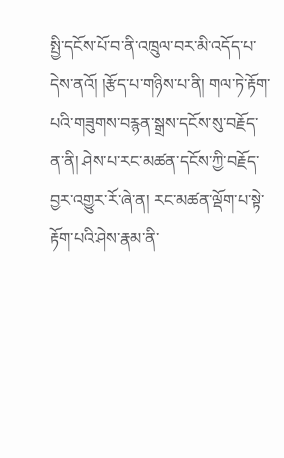སྤྱི་དངོས་པོ་བ་ནི་འཁྲུལ་བར་མི་འདོད་པ་དེས་ནའོ། །རྩོད་པ་གཉིས་པ་ནི། གལ་ཏེ་རྟོག་པའི་གཟུགས་བརྙན་སྒྲས་དངོས་སུ་བརྗོད་ན་ནི། ཤེས་པ་རང་མཚན་དངོས་ཀྱི་བརྗོད་བྱར་འགྱུར་རོ་ཞེ་ན། རང་མཚན་ལྡོག་པ་སྟེ་རྟོག་པའི་ཤེས་རྣམ་ནི་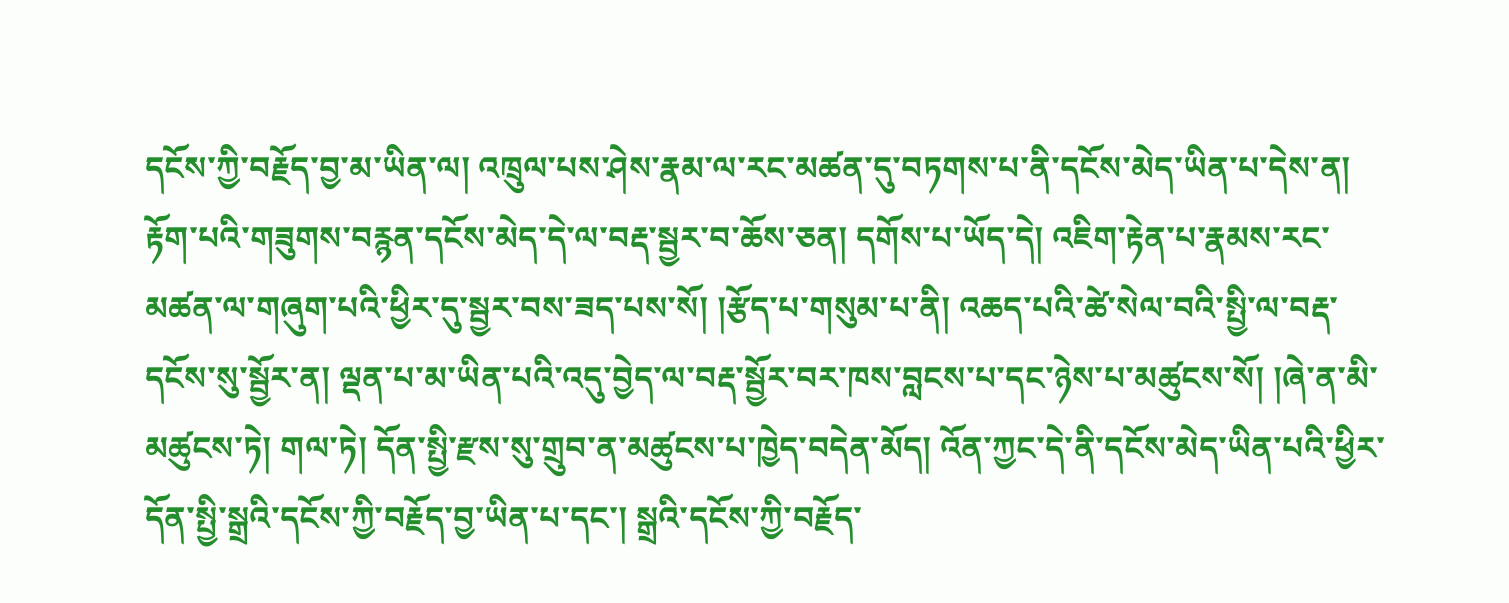དངོས་ཀྱི་བརྗོད་བྱ་མ་ཡིན་ལ། འཁྲུལ་པས་ཤེས་རྣམ་ལ་རང་མཚན་དུ་བཏགས་པ་ནི་དངོས་མེད་ཡིན་པ་དེས་ན། རྟོག་པའི་གཟུགས་བརྙན་དངོས་མེད་དེ་ལ་བརྡ་སྦྱར་བ་ཆོས་ཅན། དགོས་པ་ཡོད་དེ། འཇིག་རྟེན་པ་རྣམས་རང་མཚན་ལ་གཞུག་པའི་ཕྱིར་དུ་སྦྱར་བས་ཟད་པས་སོ། །རྩོད་པ་གསུམ་པ་ནི། འཆད་པའི་ཚེ་སེལ་བའི་སྤྱི་ལ་བརྡ་དངོས་སུ་སྦྱོར་ན། ལྡན་པ་མ་ཡིན་པའི་འདུ་བྱེད་ལ་བརྡ་སྦྱོར་བར་ཁས་བླངས་པ་དང་ཉེས་པ་མཚུངས་སོ། །ཞེ་ན་མི་མཚུངས་ཏེ། གལ་ཏེ། དོན་སྤྱི་རྫས་སུ་གྲུབ་ན་མཚུངས་པ་ཁྱེད་བདེན་མོད། འོན་ཀྱང་དེ་ནི་དངོས་མེད་ཡིན་པའི་ཕྱིར་དོན་སྤྱི་སྒྲའི་དངོས་ཀྱི་བརྗོད་བྱ་ཡིན་པ་དང་། སྒྲའི་དངོས་ཀྱི་བརྗོད་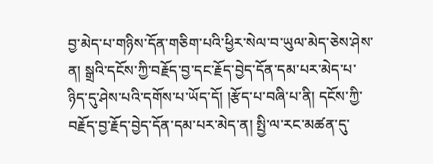བྱ་མེད་པ་གཉིས་དོན་གཅིག་པའི་ཕྱིར་སེལ་བ་ཡུལ་མེད་ཅེས་ཤེས་ན། སྒྲའི་དངོས་ཀྱི་བརྗོད་བྱ་དང་རྗོད་བྱེད་དོན་དམ་པར་མེད་པ་ཉིད་དུ་ཤེས་པའི་དགོས་པ་ཡོད་དོ། །རྩོད་པ་བཞི་པ་ནི། དངོས་ཀྱི་བརྗོད་བྱ་རྗོད་བྱེད་དོན་དམ་པར་མེད་ན། སྤྱི་ལ་རང་མཚན་དུ་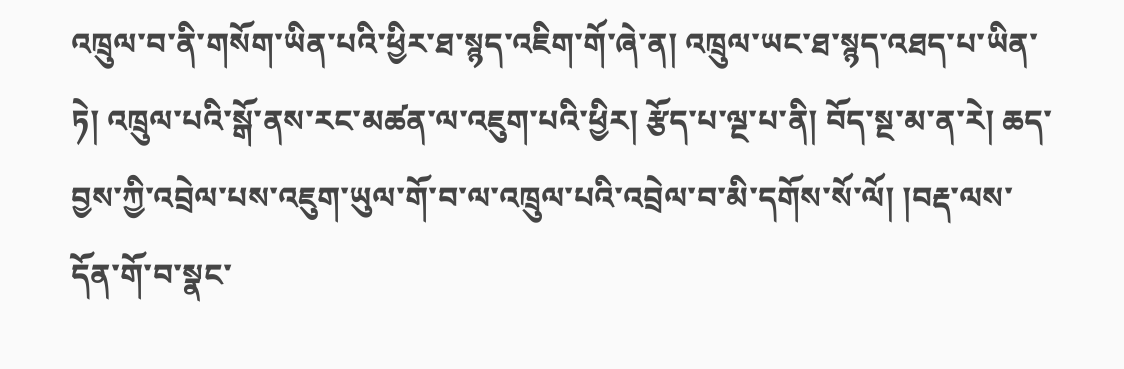འཁྲུལ་བ་ནི་གསོག་ཡིན་པའི་ཕྱིར་ཐ་སྙད་འཇིག་གོ་ཞེ་ན། འཁྲུལ་ཡང་ཐ་སྙད་འཐད་པ་ཡིན་ཏེ། འཁྲུལ་པའི་སྒོ་ནས་རང་མཚན་ལ་འཇུག་པའི་ཕྱིར། རྩོད་པ་ལྔ་པ་ནི། བོད་སྔ་མ་ན་རེ། ཆད་བྱས་ཀྱི་འབྲེལ་པས་འཇུག་ཡུལ་གོ་བ་ལ་འཁྲུལ་པའི་འབྲེལ་བ་མི་དགོས་སོ་ལོ། །བརྡ་ལས་དོན་གོ་བ་སྣང་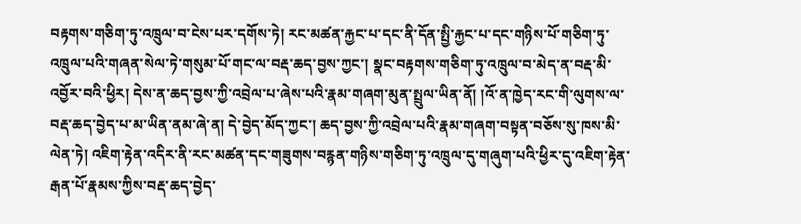བརྟགས་གཅིག་ཏུ་འཁྲུལ་བ་ངེས་པར་དགོས་ཏེ། རང་མཚན་རྐྱང་པ་དང་ནི་དོན་སྤྱི་རྐྱང་པ་དང་གཉིས་པོ་གཅིག་ཏུ་འཁྲུལ་པའི་གཞན་སེལ་ཏེ་གསུམ་པོ་གང་ལ་བརྡ་ཆད་བྱས་ཀྱང་། སྣང་བརྟགས་གཅིག་ཏུ་འཁྲུལ་བ་མེད་ན་བརྡ་མི་འབྱོར་བའི་ཕྱིར། དེས་ན་ཆད་བྱས་ཀྱི་འབྲེལ་པ་ཞེས་པའི་རྣམ་གཞག་མུན་སྤྲུལ་ཡིན་ནོ། །འོ་ན་ཁྱེད་རང་གི་ལུགས་ལ་བརྡ་ཆད་བྱེད་པ་མ་ཡིན་ནམ་ཞེ་ན། དེ་བྱེད་མོད་ཀྱང་། ཆད་བྱས་ཀྱི་འབྲེལ་པའི་རྣམ་གཞག་བསྟན་བཅོས་སུ་ཁས་མི་ལེན་ཏེ། འཇིག་རྟེན་འདིར་ནི་རང་མཚན་དང་གཟུགས་བརྙན་གཉིས་གཅིག་ཏུ་འཁྲུལ་དུ་གཞུག་པའི་ཕྱིར་དུ་འཇིག་རྟེན་རྒན་པོ་རྣམས་ཀྱིས་བརྡ་ཆད་བྱེད་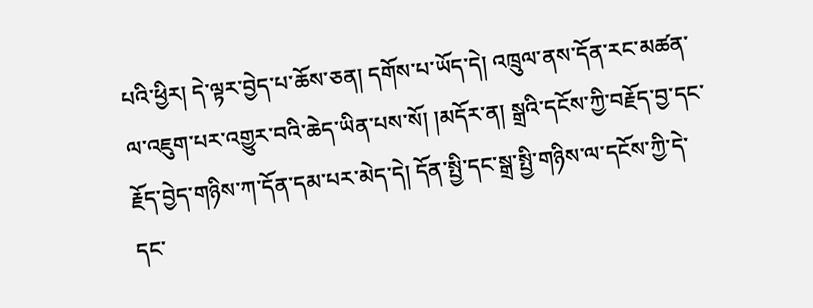པའི་ཕྱིར། དེ་ལྟར་བྱེད་པ་ཆོས་ཅན། དགོས་པ་ཡོད་དེ། འཁྲུལ་ནས་དོན་རང་མཚན་ལ་འཇུག་པར་འགྱུར་བའི་ཆེད་ཡིན་པས་སོ། །མདོར་ན། སྒྲའི་དངོས་ཀྱི་བརྗོད་བྱ་དང་རྗོད་བྱེད་གཉིས་ཀ་དོན་དམ་པར་མེད་དེ། དོན་སྤྱི་དང་སྒྲ་སྤྱི་གཉིས་ལ་དངོས་ཀྱི་དེ་དང་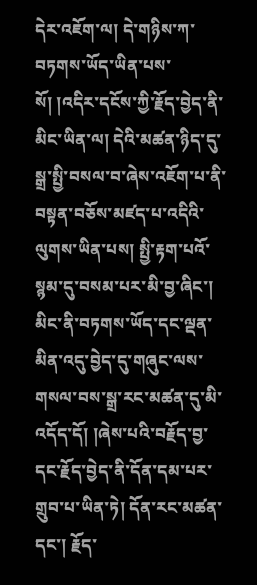དེར་འཇོག་ལ། དེ་གཉིས་ཀ་བཏགས་ཡོད་ཡིན་པས་སོ། །འདིར་དངོས་ཀྱི་རྗོད་བྱེད་ནི་མིང་ཡིན་ལ། དེའི་མཚན་ཉིད་དུ་སྒྲ་སྤྱི་བསལ་བ་ཞེས་འཇོག་པ་ནི་བསྟན་བཅོས་མཛད་པ་འདིའི་ལུགས་ཡིན་པས། སྤྱི་རྟག་པའོ་སྙམ་དུ་བསམ་པར་མི་བྱ་ཞིང་། མིང་ནི་བཏགས་ཡོད་དང་ལྡན་མིན་འདུ་བྱེད་དུ་གཞུང་ལས་གསལ་བས་སྒྲ་རང་མཚན་དུ་མི་འདོད་དོ། །ཞེས་པའི་བརྗོད་བྱ་དང་རྗོད་བྱེད་ནི་དོན་དམ་པར་གྲུབ་པ་ཡིན་ཏེ། དོན་རང་མཚན་དང་། རྗོད་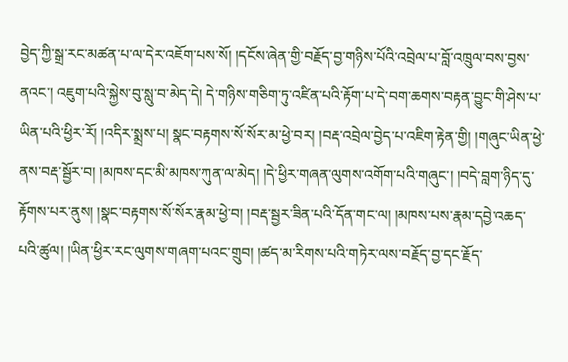བྱེད་ཀྱི་སྒྲ་རང་མཚན་པ་ལ་དེར་འཇོག་པས་སོ། །དངོས་ཞེན་གྱི་བརྗོད་བྱ་གཉིས་པོའི་འབྲེལ་པ་བློ་འཁྲུལ་བས་བྱས་ནའང་། འཇུག་པའི་སྐྱེས་བུ་སླུ་བ་མེད་དེ། དེ་གཉིས་གཅིག་ཏུ་འཛིན་པའི་རྟོག་པ་དེ་བག་ཆགས་བརྟན་བྱུང་གི་ཤེས་པ་ཡིན་པའི་ཕྱིར་རོ། །འདིར་སྨྲས་པ། སྣང་བརྟགས་སོ་སོར་མ་ཕྱེ་བར། །བརྡ་འབྲེལ་བྱེད་པ་འཇིག་རྟེན་གྱི། །གཞུང་ཡིན་ཕྱེ་ནས་བརྡ་སྦྱོར་བ། །མཁས་དང་མི་མཁས་ཀུན་ལ་མེད། །དེ་ཕྱིར་གཞན་ལུགས་འགོག་པའི་གཞུང་། །བདེ་བླག་ཉིད་དུ་རྟོགས་པར་ནུས། །སྣང་བརྟགས་སོ་སོར་རྣམ་ཕྱེ་བ། །བརྡ་སྦྱར་ཟིན་པའི་དོན་གང་ལ། །མཁས་པས་རྣམ་དབྱེ་འཆད་པའི་ཚུལ། །ཡིན་ཕྱིར་རང་ལུགས་གཞག་པའང་གྲུབ། །ཚད་མ་རིགས་པའི་གཏེར་ལས་བརྗོད་བྱ་དང་རྗོད་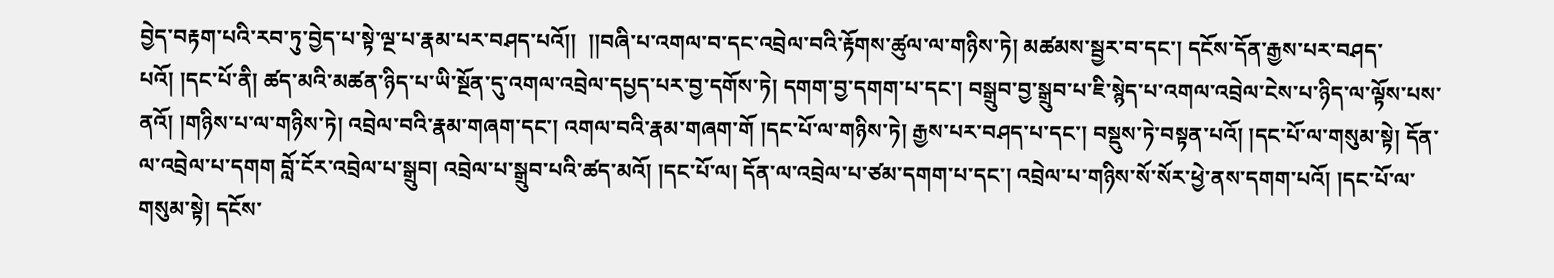བྱེད་བརྟག་པའི་རབ་ཏུ་བྱེད་པ་སྟེ་ལྔ་པ་རྣམ་པར་བཤད་པའོ།།  །།བཞི་པ་འགལ་བ་དང་འབྲེལ་བའི་རྟོགས་ཚུལ་ལ་གཉིས་ཏེ། མཚམས་སྦྱར་བ་དང་། དངོས་དོན་རྒྱས་པར་བཤད་པའོ། །དང་པོ་ནི། ཚད་མའི་མཚན་ཉིད་པ་ཡི་སྔོན་དུ་འགལ་འབྲེལ་དཔྱད་པར་བྱ་དགོས་ཏེ། དགག་བྱ་དགག་པ་དང་། བསྒྲུབ་བྱ་སྒྲུབ་པ་ཇི་སྙེད་པ་འགལ་འབྲེལ་ངེས་པ་ཉིད་ལ་ལྟོས་པས་ནའོ། །གཉིས་པ་ལ་གཉིས་ཏེ། འབྲེལ་བའི་རྣམ་གཞག་དང་། འགལ་བའི་རྣམ་གཞག་གོ །དང་པོ་ལ་གཉིས་ཏེ། རྒྱས་པར་བཤད་པ་དང་། བསྡུས་ཏེ་བསྟན་པའོ། །དང་པོ་ལ་གསུམ་སྟེ། དོན་ལ་འབྲེལ་པ་དགག བློ་ངོར་འབྲེལ་པ་སྒྲུབ། འབྲེལ་པ་སྒྲུབ་པའི་ཚད་མའོ། །དང་པོ་ལ། དོན་ལ་འབྲེལ་པ་ཙམ་དགག་པ་དང་། འབྲེལ་པ་གཉིས་སོ་སོར་ཕྱེ་ནས་དགག་པའོ། །དང་པོ་ལ་གསུམ་སྟེ། དངོས་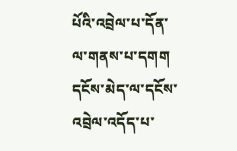པོའི་འབྲེལ་པ་དོན་ལ་གནས་པ་དགག དངོས་མེད་ལ་དངོས་འབྲེལ་འདོད་པ་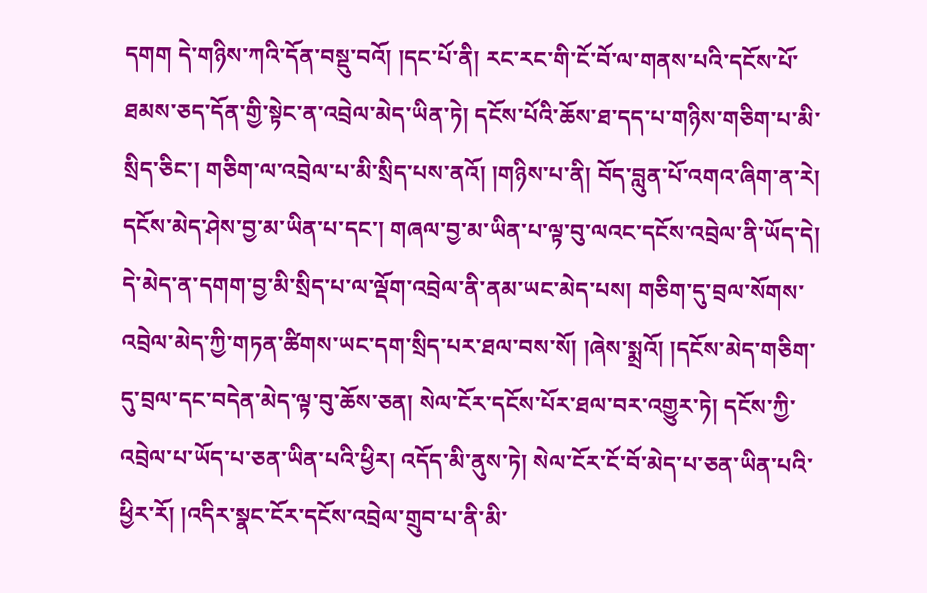དགག དེ་གཉིས་ཀའི་དོན་བསྡུ་བའོ། །དང་པོ་ནི། རང་རང་གི་ངོ་བོ་ལ་གནས་པའི་དངོས་པོ་ཐམས་ཅད་དོན་གྱི་སྟེང་ན་འབྲེལ་མེད་ཡིན་ཏེ། དངོས་པོའི་ཆོས་ཐ་དད་པ་གཉིས་གཅིག་པ་མི་སྲིད་ཅིང་། གཅིག་ལ་འབྲེལ་པ་མི་སྲིད་པས་ནའོ། །གཉིས་པ་ནི། བོད་བླུན་པོ་འགའ་ཞིག་ན་རེ། དངོས་མེད་ཤེས་བྱ་མ་ཡིན་པ་དང་། གཞལ་བྱ་མ་ཡིན་པ་ལྟ་བུ་ལའང་དངོས་འབྲེལ་ནི་ཡོད་དེ། དེ་མེད་ན་དགག་བྱ་མི་སྲིད་པ་ལ་ལྡོག་འབྲེལ་ནི་ནམ་ཡང་མེད་པས། གཅིག་དུ་བྲལ་སོགས་འབྲེལ་མེད་ཀྱི་གཏན་ཚིགས་ཡང་དག་སྲིད་པར་ཐལ་བས་སོ། །ཞེས་སྨྲའོ། །དངོས་མེད་གཅིག་དུ་བྲལ་དང་བདེན་མེད་ལྟ་བུ་ཆོས་ཅན། སེལ་ངོར་དངོས་པོར་ཐལ་བར་འགྱུར་ཏེ། དངོས་ཀྱི་འབྲེལ་པ་ཡོད་པ་ཅན་ཡིན་པའི་ཕྱིར། འདོད་མི་ནུས་ཏེ། སེལ་ངོར་ངོ་བོ་མེད་པ་ཅན་ཡིན་པའི་ཕྱིར་རོ། །འདིར་སྣང་ངོར་དངོས་འབྲེལ་གྲུབ་པ་ནི་མི་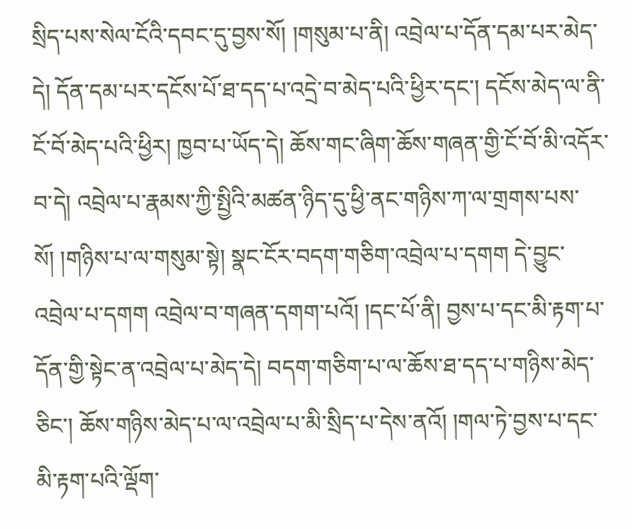སྲིད་པས་སེལ་ངོའི་དབང་དུ་བྱས་སོ། །གསུམ་པ་ནི། འབྲེལ་པ་དོན་དམ་པར་མེད་དེ། དོན་དམ་པར་དངོས་པོ་ཐ་དད་པ་འདྲེ་བ་མེད་པའི་ཕྱིར་དང་། དངོས་མེད་ལ་ནི་ངོ་བོ་མེད་པའི་ཕྱིར། ཁྱབ་པ་ཡོད་དེ། ཆོས་གང་ཞིག་ཆོས་གཞན་གྱི་ངོ་བོ་མི་འདོར་བ་དེ། འབྲེལ་པ་རྣམས་ཀྱི་སྤྱིའི་མཚན་ཉིད་དུ་ཕྱི་ནང་གཉིས་ཀ་ལ་གྲགས་པས་སོ། །གཉིས་པ་ལ་གསུམ་སྟེ། སྣང་ངོར་བདག་གཅིག་འབྲེལ་པ་དགག དེ་བྱུང་འབྲེལ་པ་དགག འབྲེལ་བ་གཞན་དགག་པའོ། །དང་པོ་ནི། བྱས་པ་དང་མི་རྟག་པ་དོན་གྱི་སྟེང་ན་འབྲེལ་པ་མེད་དེ། བདག་གཅིག་པ་ལ་ཆོས་ཐ་དད་པ་གཉིས་མེད་ཅིང་། ཆོས་གཉིས་མེད་པ་ལ་འབྲེལ་པ་མི་སྲིད་པ་དེས་ནའོ། །གལ་ཏེ་བྱས་པ་དང་མི་རྟག་པའི་ལྡོག་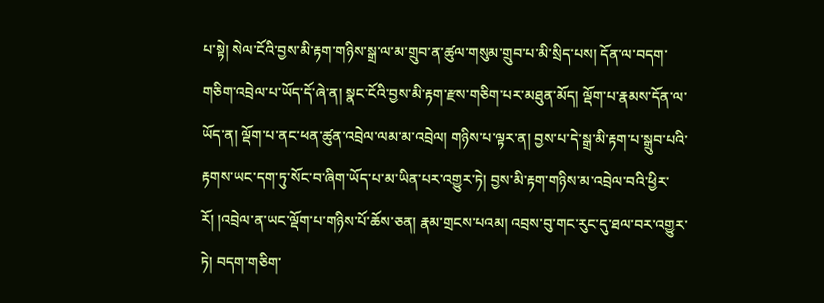པ་སྟེ། སེལ་ངོའི་བྱས་མི་རྟག་གཉིས་སྒྲ་ལ་མ་གྲུབ་ན་ཚུལ་གསུམ་གྲུབ་པ་མི་སྲིད་པས། དོན་ལ་བདག་གཅིག་འབྲེལ་པ་ཡོད་དོ་ཞེ་ན། སྣང་ངོའི་བྱས་མི་རྟག་རྫས་གཅིག་པར་མཐུན་མོད། ལྡོག་པ་རྣམས་དོན་ལ་ཡོད་ན། ལྡོག་པ་ནང་ཕན་ཚུན་འབྲེལ་ལམ་མ་འབྲེལ། གཉིས་པ་ལྟར་ན། བྱས་པ་དེ་སྒྲ་མི་རྟག་པ་སྒྲུབ་པའི་རྟགས་ཡང་དག་ཏུ་སོང་བ་ཞིག་ཡོད་པ་མ་ཡིན་པར་འགྱུར་ཏེ། བྱས་མི་རྟག་གཉིས་མ་འབྲེལ་བའི་ཕྱིར་རོ། །འབྲེལ་ན་ཡང་ལྡོག་པ་གཉིས་པོ་ཆོས་ཅན། རྣམ་གྲངས་པའམ། འབྲས་བུ་གང་རུང་དུ་ཐལ་བར་འགྱུར་ཏེ། བདག་གཅིག་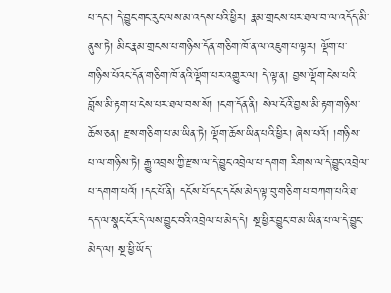པ་དང་། དེ་བྱུང་གང་རུང་ལས་མ་འདས་པའི་ཕྱིར། རྣམ་གྲངས་པར་ཐལ་བ་ལ་འདོད་མི་ནུས་ཏེ། མིང་རྣམ་གྲངས་པ་གཉིས་དོན་གཅིག་ཁོ་ན་ལ་འཇུག་པ་ལྟར། ལྡོག་པ་གཉིས་པོའང་དོན་གཅིག་ཁོ་ནའི་ལྡོག་པར་འགྱུར་ལ། དེ་ལྟ་ན། བྱས་ལྡོག་ངེས་པའི་བློས་མི་རྟག་པ་ངེས་པར་ཐལ་བས་སོ། །ངག་དོན་ནི། སེལ་ངོའི་བྱས་མི་རྟག་གཉིས་ཆོས་ཅན། རྫས་གཅིག་པ་མ་ཡིན་ཏེ། ལྡོག་ཆོས་ཡིན་པའི་ཕྱིར། ཞེས་པའོ། །གཉིས་པ་ལ་གཉིས་ཏེ། རྒྱུ་འབྲས་ཀྱི་རྫས་ལ་དེ་བྱུང་འབྲེལ་པ་དགག རིགས་ལ་དེ་བྱུང་འབྲེལ་པ་དགག་པའོ། །དང་པོ་ནི། དངོས་པོ་དང་དངོས་མེད་ལྟ་བུ་གཅིག་པ་བཀག་པའི་ཐ་དད་ལ་སྣང་ངོར་དེ་ལས་བྱུང་བའི་འབྲེལ་པ་མེད་དེ། སྔ་ཕྱིར་བྱུང་བ་མ་ཡིན་པ་ལ་དེ་བྱུང་མེད་ལ། སྔ་ཕྱི་ཡོད་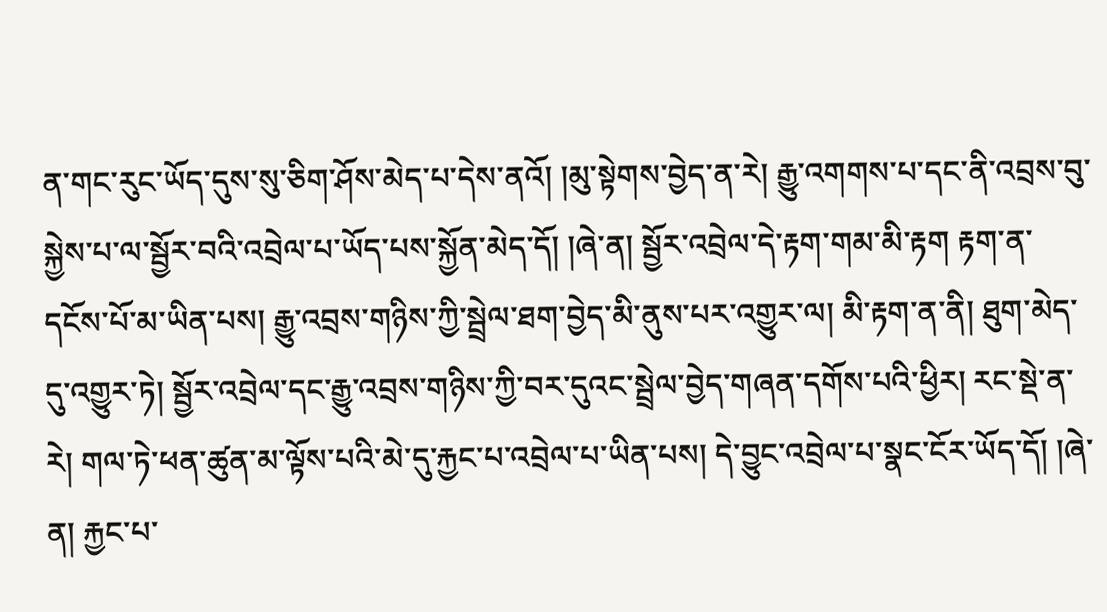ན་གང་རུང་ཡོད་དུས་སུ་ཅིག་ཤོས་མེད་པ་དེས་ནའོ། །མུ་སྟེགས་བྱེད་ན་རེ། རྒྱུ་འགགས་པ་དང་ནི་འབྲས་བུ་སྐྱེས་པ་ལ་སྦྱོར་བའི་འབྲེལ་པ་ཡོད་པས་སྐྱོན་མེད་དོ། །ཞེ་ན། སྦྱོར་འབྲེལ་དེ་རྟག་གམ་མི་རྟག རྟག་ན་དངོས་པོ་མ་ཡིན་པས། རྒྱུ་འབྲས་གཉིས་ཀྱི་སྦྲེལ་ཐག་བྱེད་མི་ནུས་པར་འགྱུར་ལ། མི་རྟག་ན་ནི། ཐུག་མེད་དུ་འགྱུར་ཏེ། སྦྱོར་འབྲེལ་དང་རྒྱུ་འབྲས་གཉིས་ཀྱི་བར་དུའང་སྦྲེལ་བྱེད་གཞན་དགོས་པའི་ཕྱིར། རང་སྡེ་ན་རེ། གལ་ཏེ་ཕན་ཚུན་མ་ལྟོས་པའི་མེ་དུ་རྐྱང་པ་འབྲེལ་པ་ཡིན་པས། དེ་བྱུང་འབྲེལ་པ་སྣང་ངོར་ཡོད་དོ། །ཞེ་ན། རྐྱང་པ་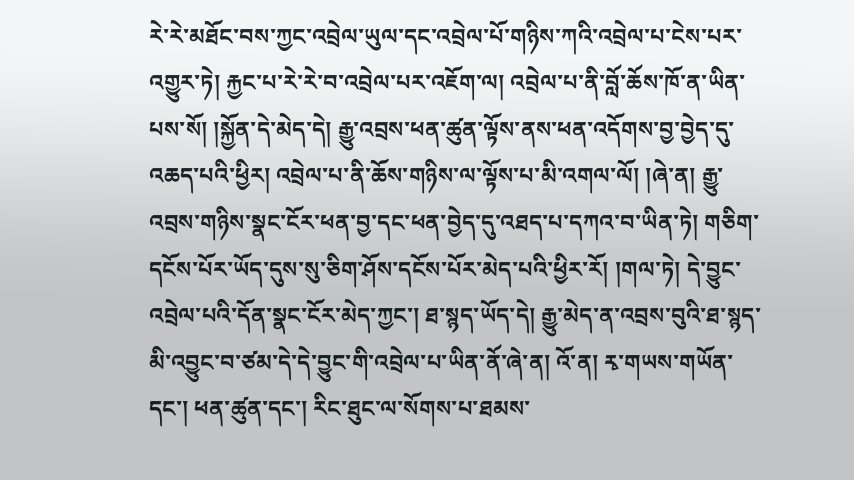རེ་རེ་མཐོང་བས་ཀྱང་འབྲེལ་ཡུལ་དང་འབྲེལ་པོ་གཉིས་ཀའི་འབྲེལ་པ་ངེས་པར་འགྱུར་ཏེ། རྐྱང་པ་རེ་རེ་བ་འབྲེལ་པར་འཇོག་ལ། འབྲེལ་པ་ནི་བློ་ཆོས་ཁོ་ན་ཡིན་པས་སོ། །སྐྱོན་དེ་མེད་དེ། རྒྱུ་འབྲས་ཕན་ཚུན་ལྟོས་ནས་ཕན་འདོགས་བྱ་བྱེད་དུ་འཆད་པའི་ཕྱིར། འབྲེལ་པ་ནི་ཆོས་གཉིས་ལ་ལྟོས་པ་མི་འགལ་ལོ། །ཞེ་ན། རྒྱུ་འབྲས་གཉིས་སྣང་ངོར་ཕན་བྱ་དང་ཕན་བྱེད་དུ་འཐད་པ་དཀའ་བ་ཡིན་ཏེ། གཅིག་དངོས་པོར་ཡོད་དུས་སུ་ཅིག་ཤོས་དངོས་པོར་མེད་པའི་ཕྱིར་རོ། །གལ་ཏེ། དེ་བྱུང་འབྲེལ་པའི་དོན་སྣང་ངོར་མེད་ཀྱང་། ཐ་སྙད་ཡོད་དེ། རྒྱུ་མེད་ན་འབྲས་བུའི་ཐ་སྙད་མི་འབྱུང་བ་ཙམ་དེ་དེ་བྱུང་གི་འབྲེལ་པ་ཡིན་ནོ་ཞེ་ན། འོ་ན། རྭ་གཡས་གཡོན་དང་། ཕན་ཚུན་དང་། རིང་ཐུང་ལ་སོགས་པ་ཐམས་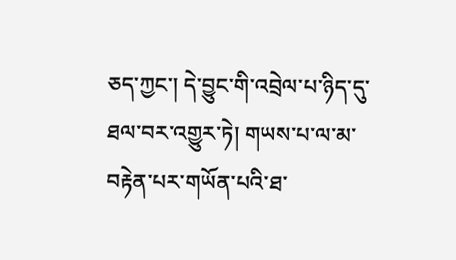ཅད་ཀྱང་། དེ་བྱུང་གི་འབྲེལ་པ་ཉིད་དུ་ཐལ་བར་འགྱུར་ཏེ། གཡས་པ་ལ་མ་བརྟེན་པར་གཡོན་པའི་ཐ་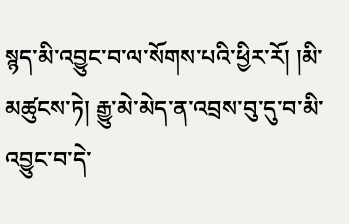སྙད་མི་འབྱུང་བ་ལ་སོགས་པའི་ཕྱིར་རོ། །མི་མཚུངས་ཏེ། རྒྱུ་མེ་མེད་ན་འབྲས་བུ་དུ་བ་མི་འབྱུང་བ་དེ་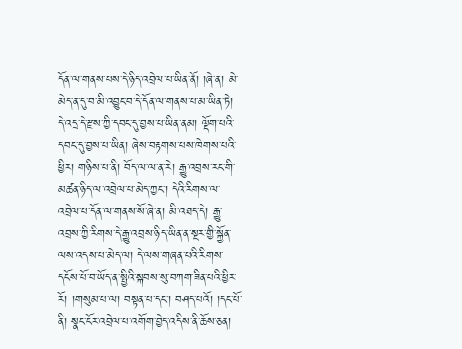དོན་ལ་གནས་པས་དེ་ཉིད་འབྲེལ་པ་ཡིན་ནོ། །ཞེ་ན། མེ་མེད་ན་དུ་བ་མི་འབྱུང་བ་དེ་དོན་ལ་གནས་པ་མ་ཡིན་ཏེ། དེ་འདྲ་དེ་རྫས་ཀྱི་དབང་དུ་བྱས་པ་ཡིན་ནམ། ལྡོག་པའི་དབང་དུ་བྱས་པ་ཡིན། ཞེས་བརྟགས་པས་ཁེགས་པའི་ཕྱིར། གཉིས་པ་ནི། བོད་ལ་ལ་ན་རེ། རྒྱུ་འབྲས་རང་གི་མཚན་ཉིད་ལ་འབྲེལ་པ་མེད་ཀྱང་། དེའི་རིགས་ལ་འབྲེལ་པ་དོན་ལ་གནས་སོ་ཞེ་ན། མི་འཐད་དེ། རྒྱུ་འབྲས་ཀྱི་རིགས་དེ་རྒྱུ་འབྲས་ཉིད་ཡིན་ན་སྔར་གྱི་སྐྱོན་ལས་འདས་པ་མེད་ལ། དེ་ལས་གཞན་པའི་རིགས་དངོས་པོ་བ་ཡོད་ན་སྤྱིའི་སྐབས་སུ་བཀག་ཟིན་པའི་ཕྱིར་རོ། །གསུམ་པ་ལ། བསྟན་པ་དང་། བཤད་པའོ། །དང་པོ་ནི། སྣང་ངོར་འབྲེལ་པ་འགོག་བྱེད་འདིས་ནི་ཆོས་ཅན།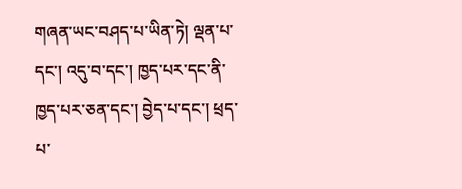གཞན་ཡང་བཤད་པ་ཡིན་ཏེ། ལྡན་པ་དང་། འདུ་བ་དང་། ཁྱད་པར་དང་ནི་ཁྱད་པར་ཅན་དང་། བྱེད་པ་དང་། ཕྲད་པ་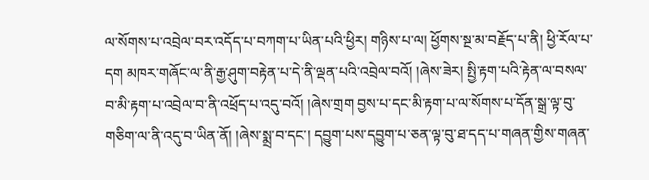ལ་སོགས་པ་འབྲེལ་བར་འདོད་པ་བཀག་པ་ཡིན་པའི་ཕྱིར། གཉིས་པ་ལ། ཕྱོགས་སྔ་མ་བརྗོད་པ་ནི། ཕྱི་རོལ་པ་དག མཁར་གཞོང་ལ་ནི་རྒྱ་ཤུག་བརྟེན་པ་དེ་ནི་ལྡན་པའི་འབྲེལ་བའོ། །ཞེས་ཟེར། སྤྱི་རྟག་པའི་རྟེན་ལ་བསལ་བ་མི་རྟག་པ་འབྲེལ་བ་ནི་འཕྲོད་པ་འདུ་བའོ། །ཞེས་གྲག བྱས་པ་དང་མི་རྟག་པ་ལ་སོགས་པ་དོན་སྒྲ་ལྟ་བུ་གཅིག་ལ་ནི་འདུ་བ་ཡིན་ནོ། །ཞེས་སྨྲ་བ་དང་། དབྱུག་པས་དབྱུག་པ་ཅན་ལྟ་བུ་ཐ་དད་པ་གཞན་གྱིས་གཞན་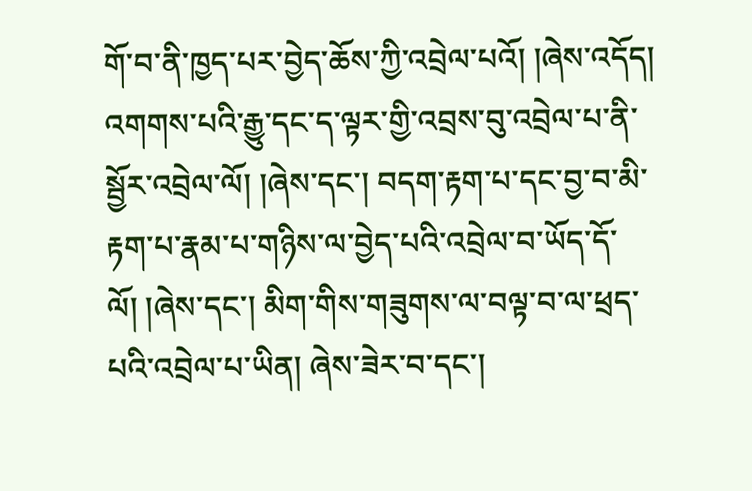གོ་བ་ནི་ཁྱད་པར་བྱེད་ཆོས་ཀྱི་འབྲེལ་པའོ། །ཞེས་འདོད། འགགས་པའི་རྒྱུ་དང་ད་ལྟར་གྱི་འབྲས་བུ་འབྲེལ་པ་ནི་སྦྱོར་འབྲེལ་ལོ། །ཞེས་དང་། བདག་རྟག་པ་དང་བྱ་བ་མི་རྟག་པ་རྣམ་པ་གཉིས་ལ་བྱེད་པའི་འབྲེལ་བ་ཡོད་དོ་ལོ། །ཞེས་དང་། མིག་གིས་གཟུགས་ལ་བལྟ་བ་ལ་ཕྲད་པའི་འབྲེལ་པ་ཡིན། ཞེས་ཟེར་བ་དང་།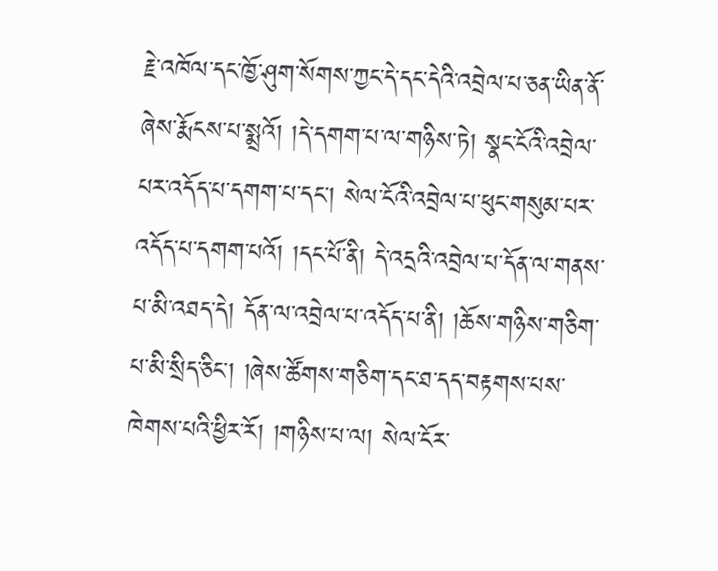རྗེ་འཁོལ་དང་ཁྱོ་ཤུག་སོགས་ཀྱང་དེ་དང་དེའི་འབྲེལ་པ་ཅན་ཡིན་ནོ་ཞེས་རྨོངས་པ་སྨྲའོ། །དེ་དགག་པ་ལ་གཉིས་ཏེ། སྣང་ངོའི་འབྲེལ་པར་འདོད་པ་དགག་པ་དང་། སེལ་ངོའི་འབྲེལ་པ་ཕུང་གསུམ་པར་འདོད་པ་དགག་པའོ། །དང་པོ་ནི། དེ་འདྲའི་འབྲེལ་པ་དོན་ལ་གནས་པ་མི་འཐད་དེ། དོན་ལ་འབྲེལ་པ་འདོད་པ་ནི། །ཆོས་གཉིས་གཅིག་པ་མི་སྲིད་ཅིང་། །ཞེས་ཚོགས་གཅིག་དང་ཐ་དད་བརྟགས་པས་ཁེགས་པའི་ཕྱིར་རོ། །གཉིས་པ་ལ། སེལ་ངོར་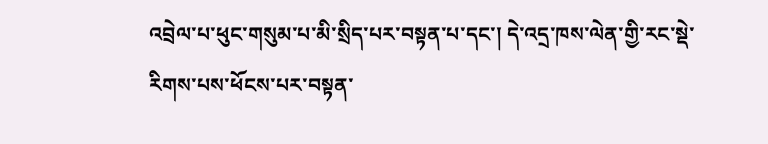འབྲེལ་པ་ཕུང་གསུམ་པ་མི་སྲིད་པར་བསྟན་པ་དང་། དེ་འདྲ་ཁས་ལེན་གྱི་རང་སྡེ་རིགས་པས་ཕོངས་པར་བསྟན་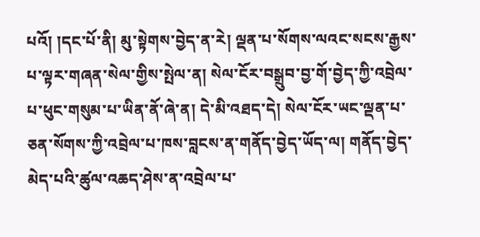པའོ། །དང་པོ་ནི། མུ་སྟེགས་བྱེད་ན་རེ། ལྡན་པ་སོགས་ལའང་སངས་རྒྱས་པ་ལྟར་གཞན་སེལ་གྱིས་སྤེལ་ན། སེལ་ངོར་བསྒྲུབ་བྱ་གོ་བྱེད་ཀྱི་འབྲེལ་པ་ཕུང་གསུམ་པ་ཡིན་ནོ་ཞེ་ན། དེ་མི་འཐད་དེ། སེལ་ངོར་ཡང་ལྡན་པ་ཅན་སོགས་ཀྱི་འབྲེལ་པ་ཁས་བླངས་ན་གནོད་བྱེད་ཡོད་ལ། གནོད་བྱེད་མེད་པའི་ཚུལ་འཆད་ཤེས་ན་འབྲེལ་པ་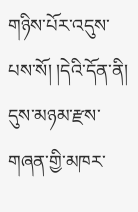གཉིས་པོར་འདུས་པས་སོ། །དེའི་དོན་ནི། དུས་མཉམ་རྫས་གཞན་གྱི་མཁར་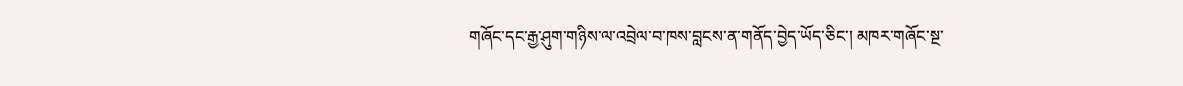གཞོང་དང་རྒྱ་ཤུག་གཉིས་ལ་འབྲེལ་བ་ཁས་བླངས་ན་གནོད་བྱེད་ཡོད་ཅིང་། མཁར་གཞོང་སྔ་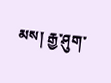མས། རྒྱ་ཤུག་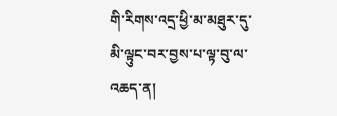གི་རིགས་འདྲ་ཕྱི་མ་མཐུར་དུ་མི་ལྟུང་བར་བྱས་པ་ལྟ་བུ་ལ་འཆད་ན།